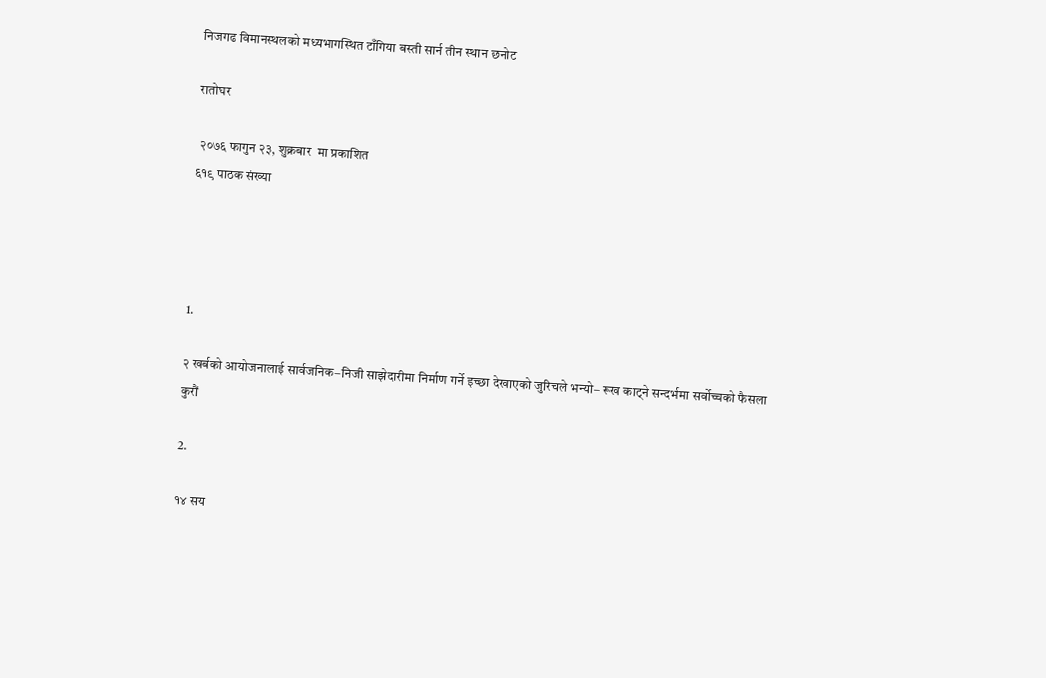निजगढ विमानस्थलको मध्यभागस्थित टाँगिया बस्ती सार्न तीन स्थान छनोट

रातोघर

 २०७६ फागुन २३, शुक्रबार  मा प्रकाशित
६१९ पाठक संख्या




1.

२ खर्बको आयोजनालाई सार्वजनिक–निजी साझेदारीमा निर्माण गर्ने इच्छा देखाएको जुरिचले भन्यो– रूख काट्ने सन्दर्भमा सर्वोच्चको फैसला कुरौं

2.

१४ सय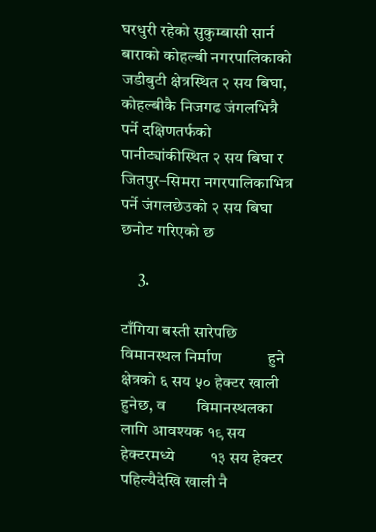घरधुरी रहेको सुकुम्बासी सार्न बाराको कोहल्बी नगरपालिकाको जडीबुटी क्षेत्रस्थित २ सय बिघा, कोहल्बीकै निजगढ जंगलभित्रै पर्ने दक्षिणतर्फको पानीट्यांकीस्थित २ सय बिघा र जितपुर–सिमरा नगरपालिकाभित्र पर्ने जंगलछेउको २ सय बिघा छनोट गरिएको छ

     3.

टाँगिया बस्ती सारेपछि विमानस्थल निर्माण            हुने क्षेत्रको ६ सय ५० हेक्टर खाली हुनेछ, व        विमानस्थलका लागि आवश्यक १९ सय हेक्टरमध्ये         १३ सय हेक्टर पहिल्यैदेखि खाली नै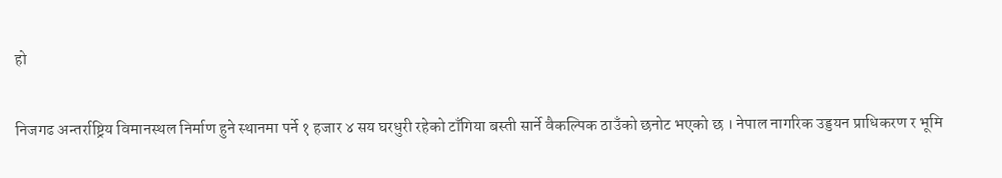हो

निजगढ अन्तर्राष्ट्रिय विमानस्थल निर्माण हुने स्थानमा पर्ने १ हजार ४ सय घरधुरी रहेको टाँगिया बस्ती सार्ने वैकल्पिक ठाउँको छनोट भएको छ । नेपाल नागरिक उड्डयन प्राधिकरण र भूमि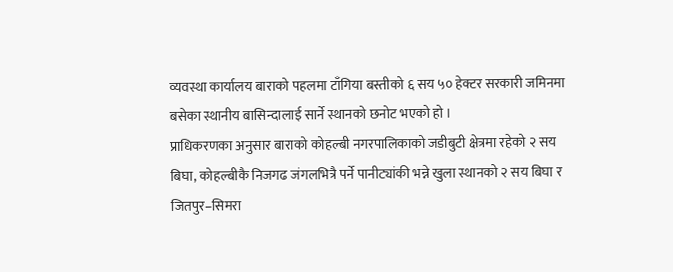व्यवस्था कार्यालय बाराको पहलमा टाँगिया बस्तीको ६ सय ५० हेक्टर सरकारी जमिनमा बसेका स्थानीय बासिन्दालाई सार्ने स्थानको छनोट भएको हो ।
प्राधिकरणका अनुसार बाराको कोहल्बी नगरपालिकाको जडीबुटी क्षेत्रमा रहेको २ सय बिघा, कोहल्बीकै निजगढ जंगलभित्रै पर्ने पानीट्यांकी भन्ने खुला स्थानको २ सय बिघा र जितपुर–सिमरा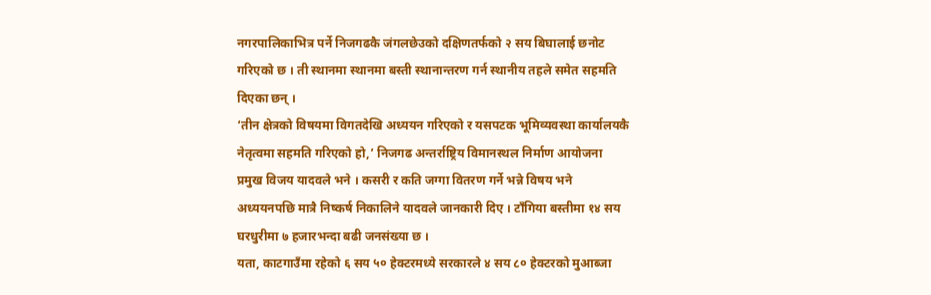नगरपालिकाभित्र पर्ने निजगढकै जंगलछेउको दक्षिणतर्फको २ सय बिघालाई छनोट गरिएको छ । ती स्थानमा स्थानमा बस्ती स्थानान्तरण गर्न स्थानीय तहले समेत सहमति दिएका छन् ।
‘तीन क्षेत्रको विषयमा विगतदेखि अध्ययन गरिएको र यसपटक भूमिव्यवस्था कार्यालयकै नेतृत्वमा सहमति गरिएको हो,’ निजगढ अन्तर्राष्ट्रिय विमानस्थल निर्माण आयोजना प्रमुख विजय यादवले भने । कसरी र कति जग्गा वितरण गर्ने भन्ने विषय भने अध्ययनपछि मात्रै निष्कर्ष निकालिने यादवले जानकारी दिए । टाँगिया बस्तीमा १४ सय घरधुरीमा ७ हजारभन्दा बढी जनसंख्या छ ।
यता, काटगाउँमा रहेको ६ सय ५० हेक्टरमध्ये सरकारले ४ सय ८० हेक्टरको मुआब्जा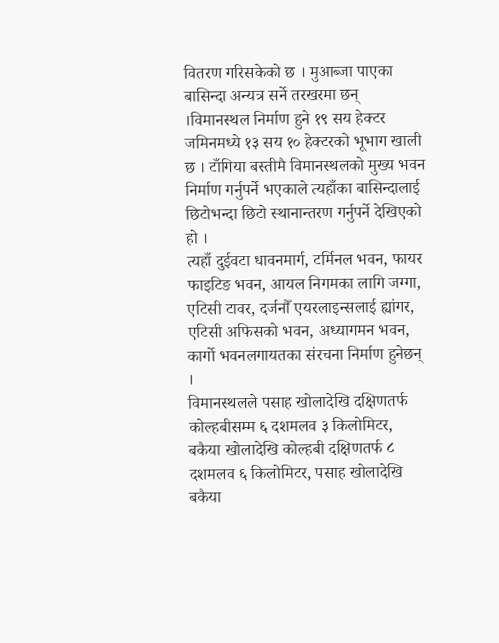वितरण गरिसकेको छ । मुआब्जा पाएका बासिन्दा अन्यत्र सर्ने तरखरमा छन् ।विमानस्थल निर्माण हुने १९ सय हेक्टर जमिनमध्ये १३ सय १० हेक्टरको भूभाग खाली छ । टाँगिया बस्तीमै विमानस्थलको मुख्य भवन निर्माण गर्नुपर्ने भएकाले त्यहाँका बासिन्दालाई छिटोभन्दा छिटो स्थानान्तरण गर्नुपर्ने देखिएको हो ।
त्यहाँ दुईवटा धावनमार्ग, टर्मिनल भवन, फायर फाइटिङ भवन, आयल निगमका लागि जग्गा, एटिसी टावर, दर्जनौँ एयरलाइन्सलाई ह्यांगर, एटिसी अफिसको भवन, अध्यागमन भवन, कार्गो भवनलगायतका संरचना निर्माण हुनेछन् ।
विमानस्थलले पसाह खोलादेखि दक्षिणतर्फ कोल्हबीसम्म ६ दशमलव ३ किलोमिटर, बकैया खोलादेखि कोल्हबी दक्षिणतर्फ ८ दशमलव ६ किलोमिटर, पसाह खोलादेखि बकैया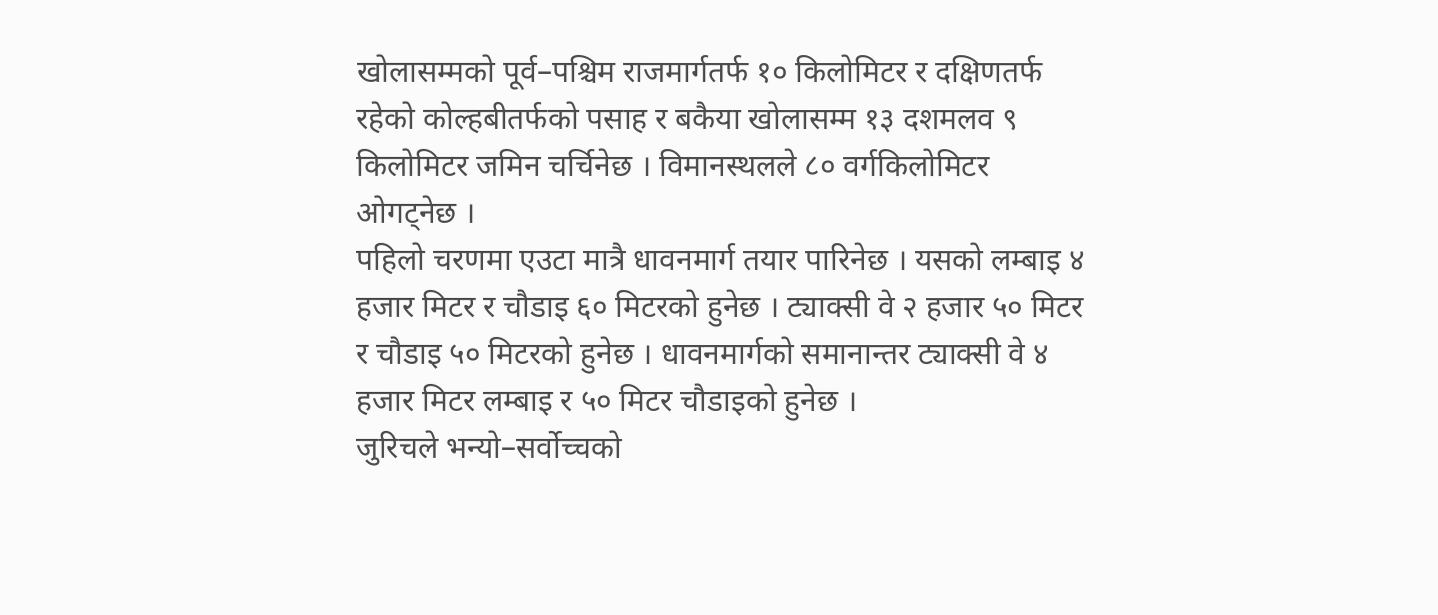खोलासम्मको पूर्व–पश्चिम राजमार्गतर्फ १० किलोमिटर र दक्षिणतर्फ रहेको कोल्हबीतर्फको पसाह र बकैया खोलासम्म १३ दशमलव ९ किलोमिटर जमिन चर्चिनेछ । विमानस्थलले ८० वर्गकिलोमिटर ओगट्नेछ ।
पहिलो चरणमा एउटा मात्रै धावनमार्ग तयार पारिनेछ । यसको लम्बाइ ४ हजार मिटर र चौडाइ ६० मिटरको हुनेछ । ट्याक्सी वे २ हजार ५० मिटर र चौडाइ ५० मिटरको हुनेछ । धावनमार्गको समानान्तर ट्याक्सी वे ४ हजार मिटर लम्बाइ र ५० मिटर चौडाइको हुनेछ ।
जुरिचले भन्यो–सर्वोच्चको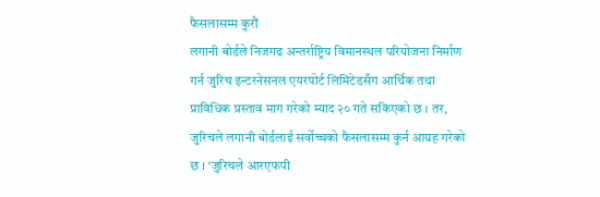फैसलासम्म कुरौं
लगानी बोर्डले निजगढ अन्तर्राष्ट्रिय विमानस्थल परियोजना निर्माण गर्न जुरिच इन्टरनेसनल एयरपोर्ट लिमिटेडसँग आर्थिक तथा प्राविधिक प्रस्ताव माग गरेको म्याद २० गते सकिएको छ । तर, जुरिचले लगानी बोर्डलाई सर्वोच्चको फैसलासम्म कुर्न आग्रह गरेको छ । ‘जुरिचले आरएफपी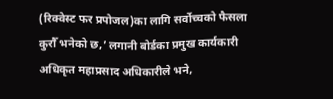(रिक्वेस्ट फर प्रपोजल)का लागि सर्वोच्चको फैसला कुरौँ भनेको छ,’ लगानी बोर्डका प्रमुख कार्यकारी अधिकृत महाप्रसाद अधिकारीले भने,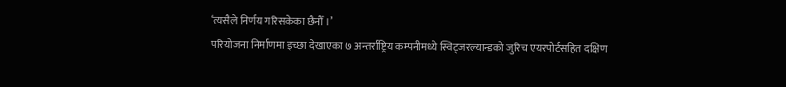‘त्यसैले निर्णय गरिसकेका छैनौँ ।’
परियोजना निर्माणमा इच्छा देखाएका ७ अन्तर्राष्ट्रिय कम्पनीमध्ये स्विट्जरल्यान्डको जुरिच एयरपोर्टसहित दक्षिण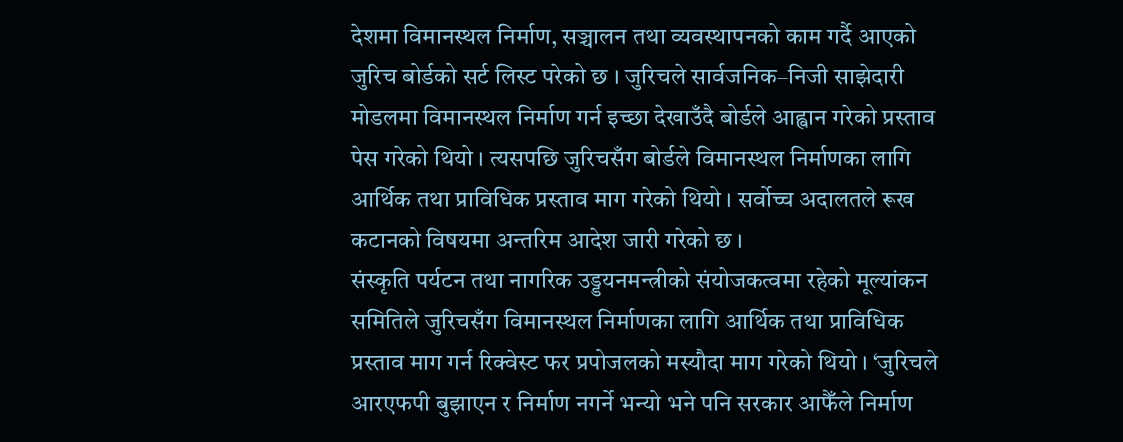देशमा विमानस्थल निर्माण, सञ्चालन तथा व्यवस्थापनको काम गर्दै आएको जुरिच बोर्डको सर्ट लिस्ट परेको छ । जुरिचले सार्वजनिक–निजी साझेदारी मोडलमा विमानस्थल निर्माण गर्न इच्छा देखाउँदै बोर्डले आह्वान गरेको प्रस्ताव पेस गरेको थियो । त्यसपछि जुरिचसँग बोर्डले विमानस्थल निर्माणका लागि आर्थिक तथा प्राविधिक प्रस्ताव माग गरेको थियो । सर्वोच्च अदालतले रूख कटानको विषयमा अन्तरिम आदेश जारी गरेको छ ।
संस्कृति पर्यटन तथा नागरिक उड्डयनमन्त्रीको संयोजकत्वमा रहेको मूल्यांकन समितिले जुरिचसँग विमानस्थल निर्माणका लागि आर्थिक तथा प्राविधिक प्रस्ताव माग गर्न रिक्वेस्ट फर प्रपोजलको मस्यौदा माग गरेको थियो । ‘जुरिचले आरएफपी बुझाएन र निर्माण नगर्ने भन्यो भने पनि सरकार आफैँले निर्माण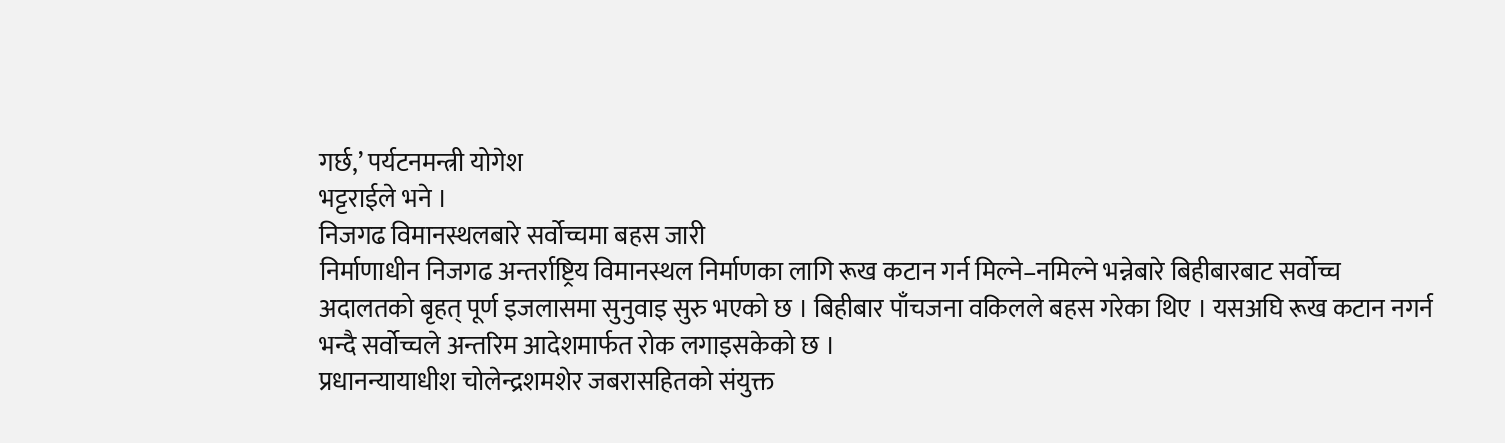गर्छ,’ पर्यटनमन्त्री योगेश
भट्टराईले भने ।
निजगढ विमानस्थलबारे सर्वोच्चमा बहस जारी
निर्माणाधीन निजगढ अन्तर्राष्ट्रिय विमानस्थल निर्माणका लागि रूख कटान गर्न मिल्ने–नमिल्ने भन्नेबारे बिहीबारबाट सर्वोच्च अदालतको बृहत् पूर्ण इजलासमा सुनुवाइ सुरु भएको छ । बिहीबार पाँचजना वकिलले बहस गरेका थिए । यसअघि रूख कटान नगर्न भन्दै सर्वोच्चले अन्तरिम आदेशमार्फत रोक लगाइसकेको छ ।
प्रधानन्यायाधीश चोलेन्द्रशमशेर जबरासहितको संयुक्त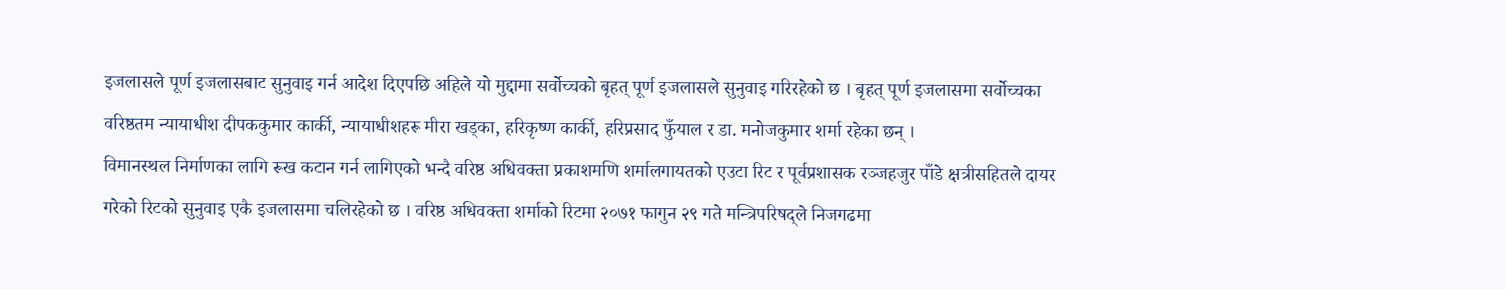इजलासले पूर्ण इजलासबाट सुनुवाइ गर्न आदेश दिएपछि अहिले यो मुद्दामा सर्वोच्चको बृहत् पूर्ण इजलासले सुनुवाइ गरिरहेको छ । बृहत् पूर्ण इजलासमा सर्वोच्चका वरिष्ठतम न्यायाधीश दीपककुमार कार्की, न्यायाधीशहरू मीरा खड्का, हरिकृष्ण कार्की, हरिप्रसाद फुँयाल र डा. मनोजकुमार शर्मा रहेका छन् ।
विमानस्थल निर्माणका लागि रूख कटान गर्न लागिएको भन्दै वरिष्ठ अधिवक्ता प्रकाशमणि शर्मालगायतको एउटा रिट र पूर्वप्रशासक रञ्जहजुर पाँडे क्षत्रीसहितले दायर गरेको रिटको सुनुवाइ एकै इजलासमा चलिरहेको छ । वरिष्ठ अधिवक्ता शर्माको रिटमा २०७१ फागुन २९ गते मन्त्रिपरिषद्ले निजगढमा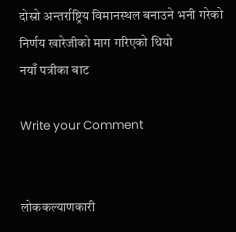दोस्रो अन्तर्राष्ट्रिय विमानस्थल बनाउने भनी गरेको निर्णय खारेजीको माग गरिएको थियो
नयाँ पत्रीका बाट

Write your Comment


लोककल्याणकारी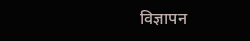विज्ञापन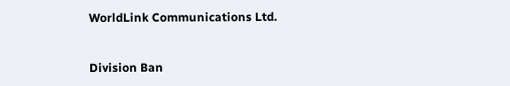WorldLink Communications Ltd.


Division Ban